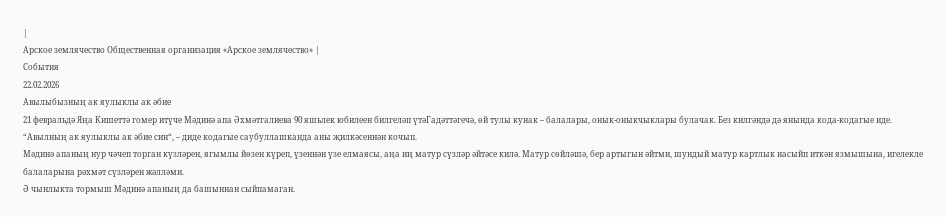|
Арское землячество Общественная организация «Арское землячество» |
События
22.02.2026
Авылыбызның ак яулыклы ак әбие
21 февральдә Яңа Кишеттә гомер итүче Мәдинә апа Әхмәтгалиева 90 яшьлек юбилеен билгеләп үтәГадәттәгечә, өй тулы кунак – балалары, онык-оныкчыклары булачак. Без килгәндә дә янында кода-кодагые иде.
“Авылның ак яулыклы ак әбие син“, – диде кодагые саубуллашканда аны җилкәсеннән кочып.
Мәдинә апаның нур чәчеп торган күзләрен, ягымлы йөзен күреп, үзеннән үзе елмаясы, аңа иң матур сүзләр әйтәсе килә. Матур сөйләшә, бер артыгын әйтми, шундый матур картлык насыйп иткән язмышына, игелекле балаларына рәхмәт сүзләрен жәлләми.
Ә чынлыкта тормыш Мәдинә апаның да башыннан сыйпамаган.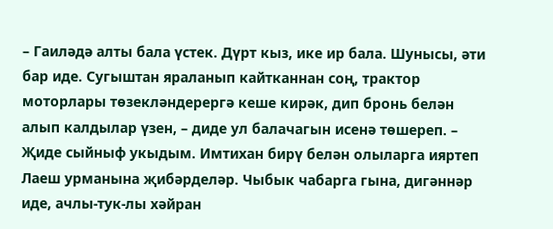– Гаиләдә алты бала үстек. Дүрт кыз, ике ир бала. Шунысы, әти бар иде. Сугыштан яраланып кайтканнан соң, трактор моторлары төзекләндерергә кеше кирәк, дип бронь белән алып калдылар үзен, – диде ул балачагын исенә төшереп. – Җиде сыйныф укыдым. Имтихан бирү белән олыларга ияртеп Лаеш урманына җибәрделәр. Чыбык чабарга гына, дигәннәр иде, ачлы-тук-лы хәйран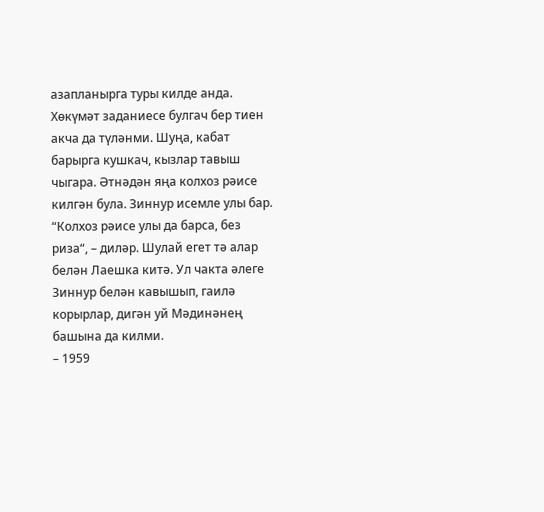азапланырга туры килде анда.
Хөкүмәт заданиесе булгач бер тиен акча да түләнми. Шуңа, кабат барырга кушкач, кызлар тавыш чыгара. Әтнәдән яңа колхоз рәисе килгән була. Зиннур исемле улы бар. “Колхоз рәисе улы да барса, без риза“, – диләр. Шулай егет тә алар белән Лаешка китә. Ул чакта әлеге Зиннур белән кавышып, гаилә корырлар, дигән уй Мәдинәнең башына да килми.
– 1959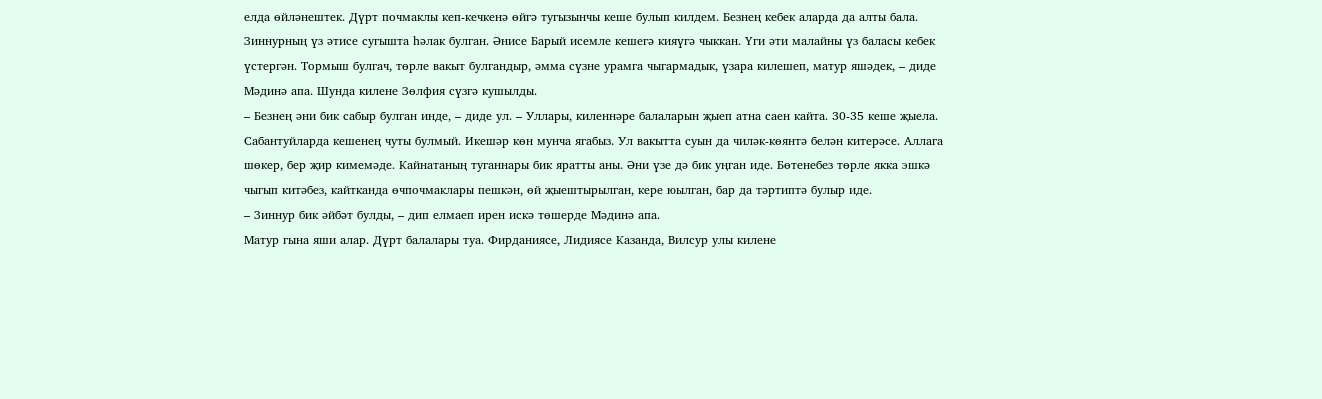елда өйләнештек. Дүрт почмаклы кеп-кечкенә өйгә тугызынчы кеше булып килдем. Безнең кебек аларда да алты бала. Зиннурның үз әтисе сугышта һәлак булган. Әнисе Барый исемле кешегә кияүгә чыккан. Үги әти малайны үз баласы кебек үстергән. Тормыш булгач, төрле вакыт булгандыр, әмма сүзне урамга чыгармадык, үзара килешеп, матур яшәдек, – диде Мәдинә апа. Шунда килене Зөлфия сүзгә кушылды.
– Безнең әни бик сабыр булган инде, – диде ул. – Уллары, киленнәре балаларын җыеп атна саен кайта. 30-35 кеше җыела. Сабантуйларда кешенең чуты булмый. Икешәр көн мунча ягабыз. Ул вакытта суын да чиләк-көянтә белән китерәсе. Аллага шөкер, бер җир кимемәде. Кайнатаның туганнары бик яратты аны. Әни үзе дә бик уңган иде. Бөтенебез төрле якка эшкә чыгып китәбез, кайтканда өчпочмаклары пешкән, өй җыештырылган, кере юылган, бар да тәртиптә булыр иде.
– Зиннур бик әйбәт булды, – дип елмаеп ирен искә төшерде Мәдинә апа.
Матур гына яши алар. Дүрт балалары туа. Фирданиясе, Лидиясе Казанда, Вилсур улы килене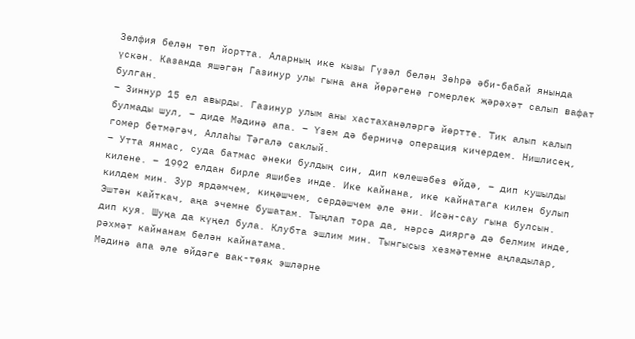Зөлфия белән төп йортта. Аларның ике кызы Гүзәл белән Зөһрә әби-бабай янында үскән. Казанда яшәгән Газинур улы гына ана йөрәгенә гомерлек җәрәхәт салып вафат булган.
– Зиннур 15 ел авырды. Газинур улым аны хастаханәләргә йөртте. Тик алып калып булмады шул, – диде Мәдинә апа. – Үзем дә берничә операция кичердем. Нишлисең, гомер бетмәгәч, Аллаһы Тәгалә саклый.
– Утта янмас, суда батмас әнеки булдың син, дип көлешәбез өйдә, – дип кушылды килене. – 1992 елдан бирле яшибез инде. Ике кайнана, ике кайнатага килен булып килдем мин. Зур ярдәмчем, киңәшчем, сердәшчем әле әни. Исән-сау гына булсын. Эштән кайткач, аңа эчемне бушатам. Тыңлап тора да, нәрсә дияргә дә белмим инде, дип куя. Шуңа да күңел була. Клубта эшлим мин. Тынгысыз хезмәтемне аңладылар, рәхмәт кайнанам белән кайнатама.
Мәдинә апа әле өйдәге вак-төяк эшләрне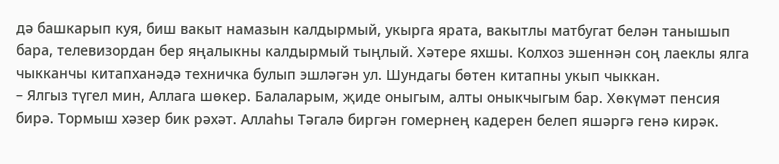дә башкарып куя, биш вакыт намазын калдырмый, укырга ярата, вакытлы матбугат белән танышып бара, телевизордан бер яңалыкны калдырмый тыңлый. Хәтере яхшы. Колхоз эшеннән соң лаеклы ялга чыкканчы китапханәдә техничка булып эшләгән ул. Шундагы бөтен китапны укып чыккан.
– Ялгыз түгел мин, Аллага шөкер. Балаларым, җиде оныгым, алты оныкчыгым бар. Хөкүмәт пенсия бирә. Тормыш хәзер бик рәхәт. Аллаһы Тәгалә биргән гомернең кадерен белеп яшәргә генә кирәк.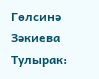Гөлсинә Зәкиева
Тулырак: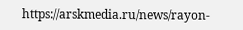https://arskmedia.ru/news/rayon-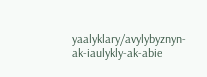yaalyklary/avylybyznyn-ak-iaulykly-ak-abie